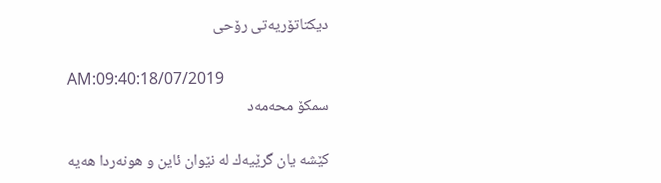دیكتاتۆریه‌تى رۆحى

AM:09:40:18/07/2019
سمكۆ محه‌مه‌د

كێشه‌ یان گرێیه‌ك له‌ نێوان ئاین و هونه‌ردا هه‌یه‌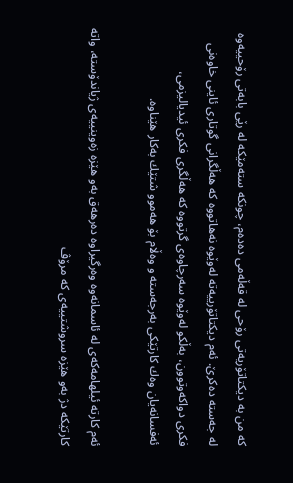كه‌ من به‌ دیكتاتۆریه‌تى رۆحى له‌ قه‌ڵه‌مى ده‌ده‌م، چونكه‌ سته‌مێكه‌ له‌ رێى بابه‌تى رۆحییه‌وه‌ له‌ جه‌سته‌ ده‌كرێ. ئه‌م دیكتاتۆرییه‌ته‌ له‌وێوه‌ نه‌هاتووه‌ كه‌ هه‌ڵگرانى گوتارى ئاینى خاوه‌نى فكرى دواكه‌وتوون، به‌ڵكو له‌وێوه‌ سه‌رچاوه‌ى گرتووه‌ كه‌ هه‌ڵگرى فكرى ئیدیالیزمى، ئه‌فسانه‌یان وه‌ك كارتێكى به‌رجه‌سته‌ و وه‌ڵام بۆ هه‌موو شتێك به‌كار هێناوه‌.

ئه‌م كارته‌ ئیلهامه‌كه‌ى له‌ ئاسمانه‌وه‌ وه‌رگیراوه‌ ده‌رهه‌ق به‌و هێزه‌ زه‌وینییه‌ى ژیاندۆسته‌، واته‌ كارتێكه‌ دژ به‌و هێزه‌ سروشتییه‌ى كه‌ مرۆڤ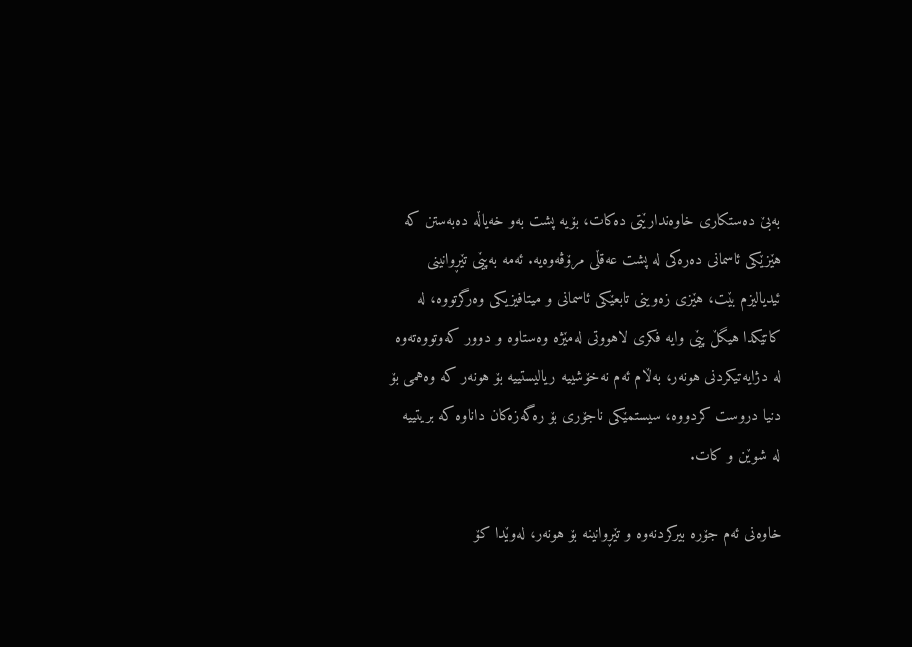به‌بێ ده‌ستكارى خاوه‌ندارێتى ده‌كات، بۆیه‌ پشت به‌و خه‌یاڵه‌ ده‌به‌ستن كه‌ هێزێكى ئاسمانى ده‌ره‌كى له‌ پشت عه‌قڵى مرۆڤه‌وه‌یه‌. ئه‌مه‌ به‌پێى تێڕوانینى ئیدیالیزم بێت، هێزى زه‌وینى تابعێكى ئاسمانى و میتافیزیكى وه‌رگرتووه‌، له‌ كاتێكدا هیگڵ پێی وایه‌ فكرى لاهووتى له‌مێژه‌ وه‌ستاوه‌ و دوور كه‌وتووه‌ته‌وه‌ له‌ دژایه‌تیكردنى هونه‌ر، به‌ڵام ئه‌م نه‌خۆشییه‌ ریالیستییه‌ بۆ هونه‌ر كه‌ وه‌همى بۆ دنیا دروست كردووه‌، سیستمێكى ناجۆرى بۆ ره‌گه‌زه‌كان داناوه‌ كه‌ بریتییه‌ له‌ شوێن و كات.

خاوه‌نى ئه‌م جۆره‌ بیركردنه‌وه‌ و تێڕوانینه‌ بۆ هونه‌ر، له‌وێدا كۆ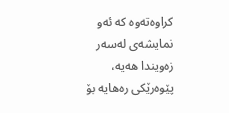كراوه‌ته‌وه‌ كه‌ ئه‌و نمایشه‌ى له‌سه‌ر زه‌ویندا هه‌یه‌، پێوه‌رێكى ره‌هایه‌ بۆ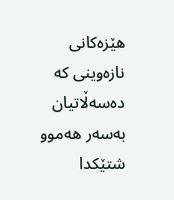هێزه‌كانى نازه‌وینى كه‌ ده‌سه‌ڵاتیان به‌سه‌ر هه‌موو شتێكدا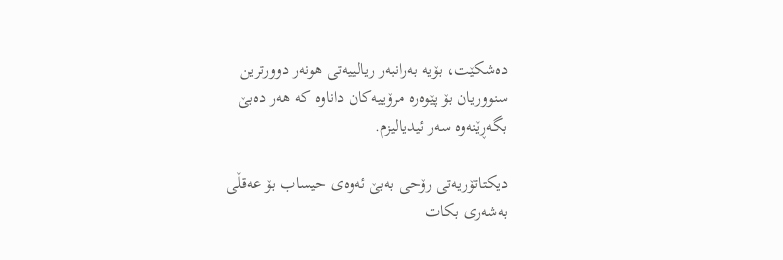ده‌شكێت، بۆیه‌ به‌رانبه‌ر ریالییه‌تى هونه‌ر دوورترین سنووریان بۆ پێوه‌ره‌ مرۆییه‌كان داناوه‌ كه‌ هه‌ر ده‌بێ بگه‌ڕێنه‌وه‌ سه‌ر ئیدیالیزم.

دیكتاتۆریه‌تى رۆحى به‌بێ ئه‌وه‌ى حیساب بۆ عه‌قڵى به‌شه‌رى بكات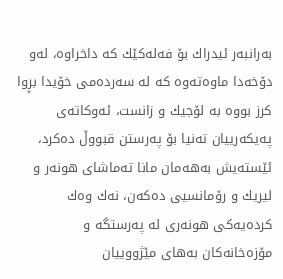به‌رانبه‌ر ئیدراك بۆ فه‌له‌كێك كه‌ داخراوه‌، له‌و دۆخه‌دا ماوه‌ته‌وه‌ كه‌ له‌ سه‌رده‌می خۆیدا بڕوا كرز بووه‌ به‌ لۆجیك و زانست، ئه‌وكاته‌ى  په‌یكه‌رییان ته‌نیا بۆ په‌رستن قبووڵ ده‌كرد، ئێسته‌یش به‌هه‌مان مانا ته‌ماشاى هونه‌ر و لیریك و رۆمانسیی ده‌كه‌ن، نه‌ك وه‌ك كرده‌یه‌كى هونه‌رى له‌ په‌رستگه‌ و مۆزه‌خانه‌كان به‌هاى مێژووییان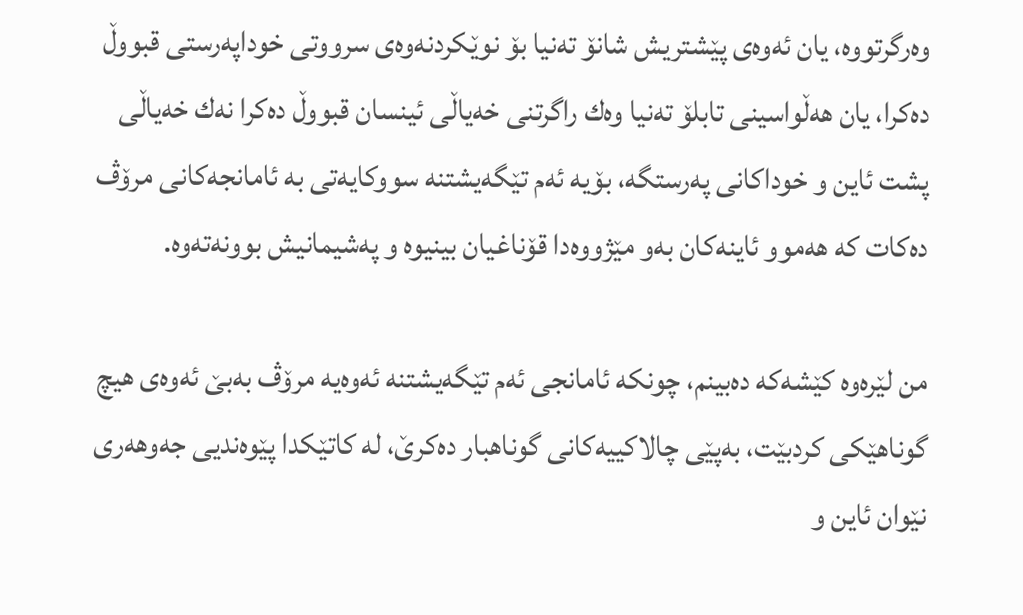وه‌رگرتووه‌، یان ئه‌وه‌ى پێشتریش شانۆ ته‌نیا بۆ نوێكردنه‌وه‌ى سرووتى خوداپه‌رستى قبووڵ ده‌كرا، یان هه‌ڵواسینى تابلۆ ته‌نیا وه‌ك راگرتنى خه‌یاڵى ئینسان قبووڵ ده‌كرا نه‌ك خه‌یاڵى پشت ئاین و خوداكانى په‌رستگه‌، بۆیه‌ ئه‌م تێگه‌یشتنه‌ سووكایه‌تى به‌ ئامانجه‌كانى مرۆڤ ده‌كات كه‌ هه‌موو ئاینه‌كان به‌و مێژووه‌دا قۆناغیان بینیوه‌ و په‌شیمانیش بوونه‌ته‌وه‌.

من لێره‌وه‌ كێشه‌كه‌ ده‌بینم، چونكه‌ ئامانجى ئه‌م تێگه‌یشتنه‌ ئه‌وه‌یه‌ مرۆڤ به‌بێ ئه‌وه‌ى هیچ گوناهێكى كردبێت، به‌پێى چالاكییه‌كانى گوناهبار ده‌كرێ، له‌ كاتێكدا پێوه‌ندیى جه‌وهه‌رى نێوان ئاین و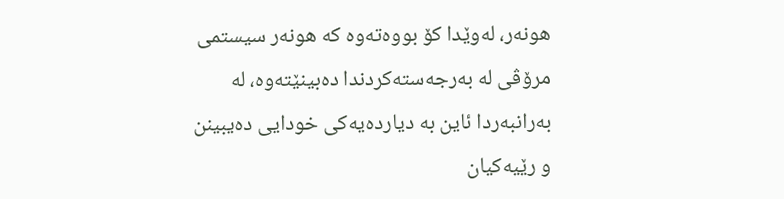هونه‌ر، له‌وێدا كۆ بووه‌ته‌وه‌ كه‌ هونه‌ر سیستمى مرۆڤی له‌ به‌رجه‌سته‌كردندا ده‌بینێته‌وه‌، له‌ به‌رانبه‌ردا ئاین به‌ دیارده‌یه‌كى خودایى ده‌یبینن و رێیه‌كیان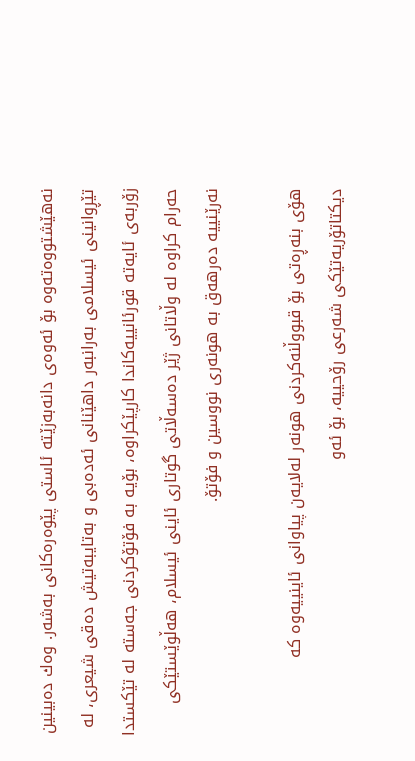نه‌هێشتووه‌ته‌وه‌ بۆ ئه‌وه‌ى دانه‌به‌زێته‌ ئاستى پێوه‌ره‌كانى به‌شه‌ر. وه‌ك ده‌بینین تێڕوانینى ئیسلامى به‌رانبه‌ر داهێنانى ئه‌ده‌بى و به‌تایبه‌تیش ده‌قى شیعرى، له‌ زۆربه‌ى ئایه‌ته‌ قورئانییه‌كاندا كارپێكراوه‌، بۆیه‌ به‌ فۆتۆكردنى جه‌سته‌ له‌ تێكستدا حه‌رام كراوه‌ له‌ وڵاتانى ژێر ده‌سه‌ڵاتى گوتارى ئاینى ئیسلام، هه‌ڵوێستێكى نه‌رێنییه‌ ده‌رهه‌ق به‌ هونه‌رى نووسین و فۆتۆ.

هۆى بنه‌ڕه‌تى بۆ قبووڵنه‌كردنى هونه‌ر له‌لایه‌ن پیاوانى ئاینییه‌وه‌ كه‌ دیكتاتۆریه‌تێكى شه‌رعى رۆحییه‌، بۆ ئه‌و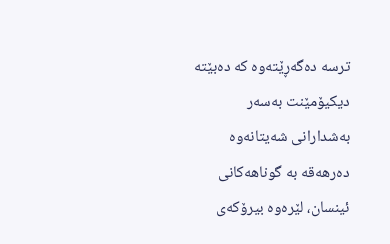ترسه‌ ده‌گه‌ڕێته‌وه‌ كه‌ ده‌بێته‌ دیكیۆمێنت به‌سه‌ر به‌شدارانى شه‌یتانه‌وه‌ ده‌رهه‌قه‌ به‌ گوناهه‌كانى ئینسان، لێره‌وه‌ بیرۆكه‌ى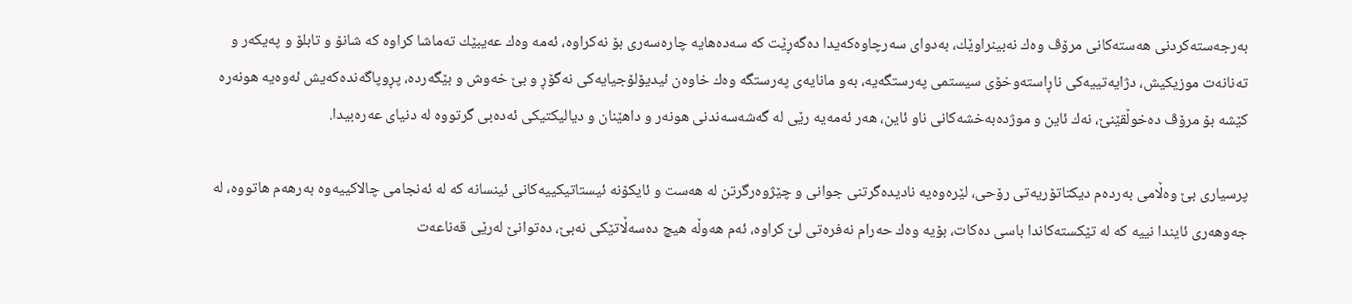به‌رجه‌سته‌كردنى هه‌سته‌كانى مرۆڤ وه‌ك نه‌بینراوێك، به‌دواى سه‌رچاوه‌كه‌یدا ده‌گه‌ڕێت كه‌ سه‌ده‌هایه‌ چاره‌سه‌رى بۆ نه‌كراوه‌، ئه‌مه‌ وه‌ك عه‌یبێك ته‌ماشا كراوه‌ كه‌ شانۆ و تابلۆ و په‌یكه‌ر و ته‌نانه‌ت موزیكیش، دژایه‌تییه‌كى ناڕاسته‌وخۆى سیستمى په‌رستگه‌یه‌، به‌و مانایه‌ى په‌رستگه‌ وه‌ك خاوه‌ن ئیدیۆلۆجیایه‌كى نه‌گۆڕ و بێ خه‌وش و بێگه‌رده‌، پڕوپاگه‌نده‌كه‌یش ئه‌وه‌یه‌ هونه‌ره‌ كێشه‌ بۆ مرۆڤ ده‌خوڵقێنێ، نه‌ك ئاین و موژده‌به‌خشه‌كانى ناو ئاین، هه‌ر ئه‌مه‌یه‌ رێى له‌ گه‌شه‌سه‌ندنى هونه‌ر و داهێنان و دیالیكتیكى ئه‌ده‌بى گرتووه‌ له‌ دنیاى عه‌ره‌بیدا.

پرسیارى بێ وه‌ڵامى به‌رده‌م دیكتاتۆریه‌تى رۆحى، لێره‌وه‌یه‌ نادیده‌گرتنى جوانى و چێژوه‌رگرتن له‌ هه‌ست و ئایكۆنه‌ ئیستاتیكییه‌كانى ئینسانه‌ كه‌ له‌ ئه‌نجامى چالاكییه‌وه‌ به‌رهه‌م هاتووه‌، له‌ جه‌وهه‌رى ئایندا نییه‌ كه‌ له‌ تێكسته‌كاندا باسى ده‌كات، بۆیه‌ وه‌ك حه‌رام نه‌فره‌تى لێ كراوه‌، ئه‌م هه‌وڵه‌ هیچ ده‌سه‌ڵاتێكى نه‌بێ، ده‌توانێ له‌رێى قه‌ناعه‌ت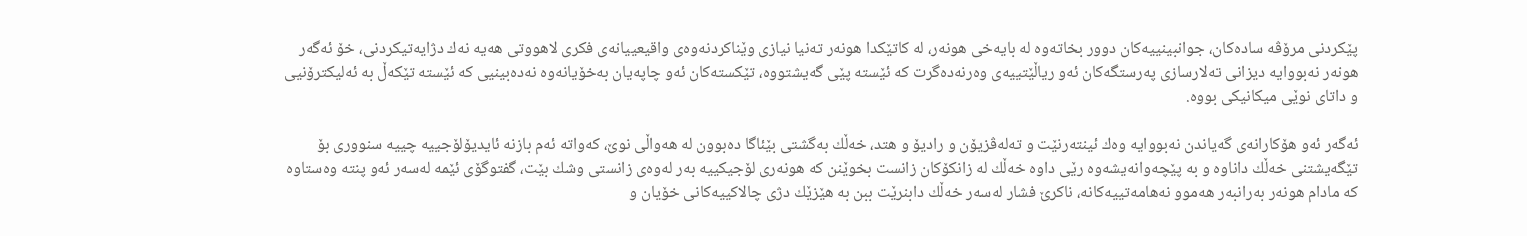پێكردنى مرۆڤه‌ ساده‌كان، جوانبینییه‌كان دوور بخاته‌وه‌ له‌ بایه‌خی هونه‌ر، له‌ كاتێكدا هونه‌ر ته‌نیا نیازى وێناكردنه‌وه‌ى واقیعییانه‌ى فكرى لاهووتی هه‌یه‌ نه‌ك دژایه‌تیكردنى، خۆ ئه‌گه‌ر هونه‌ر نه‌بووایه‌ دیزانى ته‌لارسازى په‌رستگه‌كان ئه‌و ریاڵێتییه‌ى وه‌رنه‌ده‌گرت كه‌ ئێسته‌ پێى گه‌یشتووه‌، تێكسته‌كان ئه‌و چاپه‌یان به‌خۆیانه‌وه‌ نه‌ده‌بینیى كه‌ ئێسته‌ تێكه‌ڵ به‌ ئه‌لیكترۆنیی و داتاى نوێى میكانیكى بووه‌.

ئه‌گه‌ر ئه‌و هۆكارانه‌ى گه‌یاندن نه‌بووایه‌ وه‌ك ئینته‌رنێت و ته‌له‌ڤزیۆن و رادیۆ و هتد، خه‌ڵك به‌گشتى بێئاگا ده‌بوون له‌ هه‌واڵى نوێ، كه‌واته‌ ئه‌م بازنه‌ ئایدیۆلۆجییه‌ چییه‌ سنوورى بۆ تێگه‌یشتنى خه‌ڵك داناوه‌ و به‌ پێچه‌وانه‌یشه‌وه‌ رێى داوه‌ خه‌ڵك له‌ زانكۆكان زانست بخوێنن كه‌ هونه‌رى لۆجیكییه‌ به‌ر له‌وه‌ى زانستى وشك بێت، گفتوگۆى ئێمه‌ له‌سه‌ر ئه‌و پنته‌ وه‌ستاوه‌ كه‌ مادام هونه‌ر به‌رانبه‌ر هه‌موو نه‌هامه‌تییه‌كانه‌، ناكرێ فشار له‌سه‌ر خه‌ڵك دابنرێت ببن به‌ هێزێك دژى چالاكییه‌كانى خۆیان و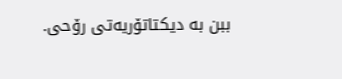ببن به‌ دیكتاتۆریه‌تى رۆحى.